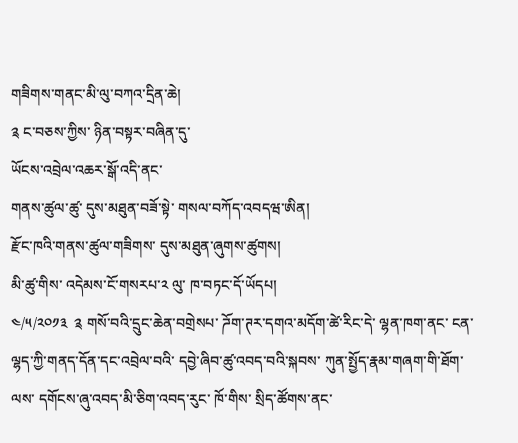གཟིགས་གནང་མི་ལུ་བཀའ་དྲིན་ཆེ།
༉ ང་བཅས་ཀྱིས་ ཉིན་བསྟར་བཞིན་དུ་
ཡོངས་འབྲེལ་འཆར་སྒོ་འདི་ནང་
གནས་ཚུལ་ཚུ་ དུས་མཐུན་བཟོ་སྟེ་ གསལ་བཀོད་འབདཝ་ཨིན།
རྫོང་ཁའི་གནས་ཚུལ་གཟིགས་ དུས་མཐུན་ཞུགས་ཚུགས།
མི་ཚུ་གིས་ འདེམས་ངོ་གསརཔ་༢ ལུ་ ཁ་བཏང་དོ་ཡོདཔ།
༤/༥/༢༠༡༣  ༉ གསོ་བའི་དྲུང་ཆེན་བགྲེསཔ་ ཌོག་ཊར་དགའ་མདོག་ཚེ་རིང་དེ་ ལྷན་ཁག་ནང་ ངན་ལྷད་ཀྱི་གནད་དོན་དང་འབྲེལ་བའི་ དབྱེ་ཞིབ་ཚུ་འབད་བའི་སྐབས་ ཀུན་སྤྱོད་རྣམ་གཞག་གི་ཐོག་ལས་ དགོངས་ཞུ་འབད་མི་ཅིག་འབད་རུང་ ཁོ་གིས་ སྲིད་ཚོགས་ནང་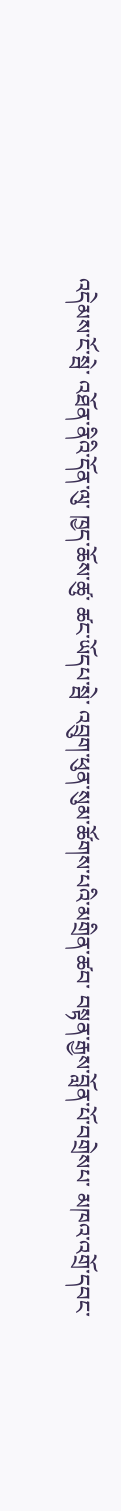འདེམས་ངོ་སྦེ་ འཐོན་ནིའི་དོན་ལུ་ ཁྱད་ཆོས་ཚུ་ ཚང་ཡོདཔ་སྦེ་ འབྲུག་ཕུན་སུམ་ཚོགས་པའི་མགྲིན་ཚབ་ བསྟན་རྒྱས་བློན་པོ་བགྲེསཔ་ མཁའ་འགྲོ་དབང་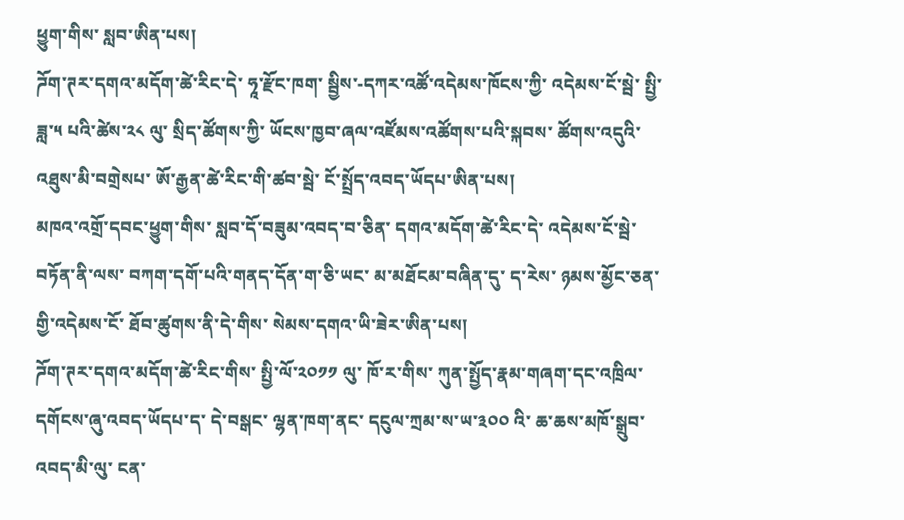ཕྱུག་གིས་ སླབ་ཨིན་པས།
ཌོག་ཊར་དགའ་མདོག་ཚེ་རིང་དེ་ ཧཱ་རྫོང་ཁག་ སྦྱིས་-དཀར་འཚོ་འདེམས་ཁོངས་ཀྱི་ འདེམས་ངོ་སྦེ་ སྤྱི་ཟླ་༥ པའི་ཚེས་༢༨ ལུ་ སྲིད་ཚོགས་ཀྱི་ ཡོངས་ཁྱབ་ཞལ་འཛོམས་འཚོགས་པའི་སྐབས་ ཚོགས་འདུའི་འཐུས་མི་བགྲེསཔ་ ཨོ་རྒྱན་ཚེ་རིང་གི་ཚབ་སྦེ་ ངོ་སྤྲོད་འབད་ཡོདཔ་ཨིན་པས།
མཁའ་འགྲོ་དབང་ཕྱུག་གིས་ སླབ་དོ་བཟུམ་འབད་བ་ཅིན་ དགའ་མདོག་ཚེ་རིང་དེ་ འདེམས་ངོ་སྦེ་ བཏོན་ནི་ལས་ བཀག་དགོ་པའི་གནད་དོན་ག་ཅི་ཡང་ མ་མཐོངམ་བཞིན་དུ་ ད་རེས་ ཉམས་མྱོང་ཅན་གྱི་འདེམས་ངོ་ ཐོབ་ཚུགས་ནི་དེ་གིས་ སེམས་དགའ་ཡི་ཟེར་ཨིན་པས།
ཌོག་ཊར་དགའ་མདོག་ཚེ་རིང་གིས་ སྤྱི་ལོ་༢༠༡༡ ལུ་ ཁོ་ར་གིས་ ཀུན་སྤྱོད་རྣམ་གཞག་དང་འཁྲིལ་ དགོངས་ཞུ་འབད་ཡོདཔ་ད་ དེ་བསྒང་ ལྷན་ཁག་ནང་ དངུལ་ཀྲམ་ས་ཡ་༣༠༠ འི་ ཆ་ཆས་མཁོ་སྒྲུབ་འབད་མི་ལུ་ ངན་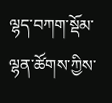ལྷད་བཀག་སྡོམ་ལྷན་ཚོགས་ཀྱིས་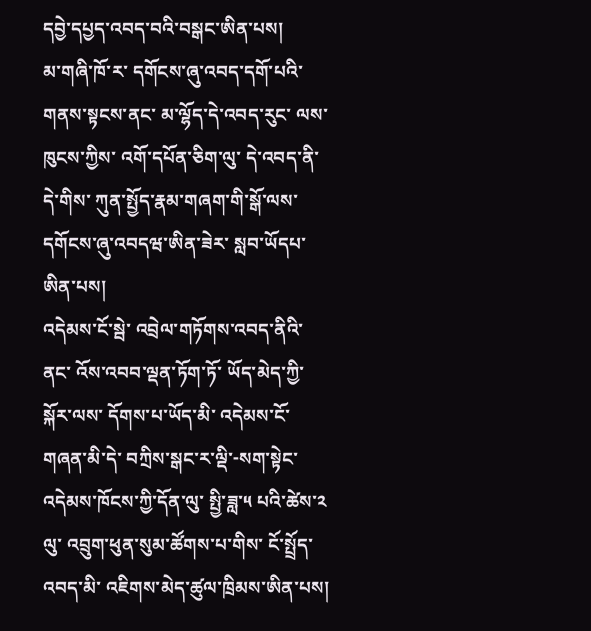དབྱེ་དཔྱད་འབད་བའི་བསྒང་ཨིན་པས།
མ་གཞི་ཁོ་ར་ དགོངས་ཞུ་འབད་དགོ་པའི་གནས་སྟངས་ནང་ མ་ལྷོད་དེ་འབད་རུང་ ལས་ཁུངས་ཀྱིས་ འགོ་དཔོན་ཅིག་ལུ་ དེ་འབད་ནི་དེ་གིས་ ཀུན་སྤྱོད་རྣམ་གཞག་གི་སྒོ་ལས་ དགོངས་ཞུ་འབདཝ་ཨིན་ཟེར་ སླབ་ཡོདཔ་ཨིན་པས།
འདེམས་ངོ་སྦེ་ འབྲེལ་གཏོགས་འབད་ནིའི་ནང་ འོས་འབབ་ལྡན་ཏོག་ཏོ་ ཡོད་མེད་ཀྱི་སྐོར་ལས་ དོགས་པ་ཡོད་མི་ འདེམས་ངོ་གཞན་མི་དེ་ བཀྲིས་སྒང་ར་ལྡི་-སག་སྟེང་འདེམས་ཁོངས་ཀྱི་དོན་ལུ་ སྤྱི་ཟླ་༥ པའི་ཚེས་༢ ལུ་ འབྲུག་ཕུན་སུམ་ཚོགས་པ་གིས་ ངོ་སྤྲོད་འབད་མི་ འཇིགས་མེད་ཚུལ་ཁྲིམས་ཨིན་པས།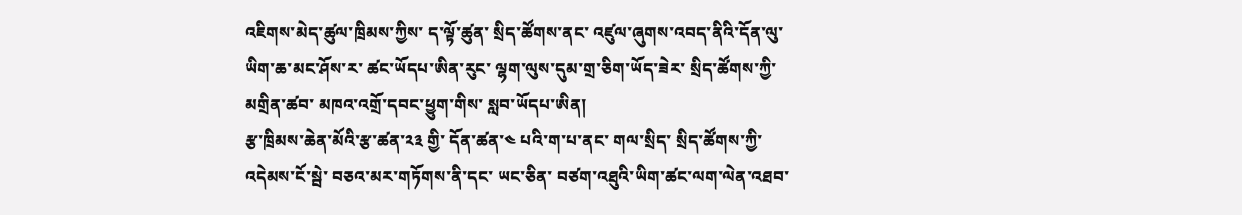འཇིགས་མེད་ཚུལ་ཁྲིམས་ཀྱིས་ ད་ལྟོ་ཚུན་ སྲིད་ཚོགས་ནང་ འཛུལ་ཞུགས་འབད་ནིའི་དོན་ལུ་ ཡིག་ཆ་མང་ཤོས་ར་ ཚང་ཡོདཔ་ཨིན་རུང་ ལྷག་ལུས་དུམ་གྲ་ཅིག་ཡོད་ཟེར་ སྲིད་ཚོགས་ཀྱི་མགྲིན་ཚབ་ མཁའ་འགྲོ་དབང་ཕྱུག་གིས་ སླབ་ཡོདཔ་ཨིན།
རྩ་ཁྲིམས་ཆེན་མོའི་རྩ་ཚན་༢༣ གྱི་ དོན་ཚན་༤ པའི་ག་པ་ནང་ གལ་སྲིད་ སྲིད་ཚོགས་ཀྱི་འདེམས་ངོ་སྦེ་ བཅའ་མར་གཏོགས་ནི་དང་ ཡང་ཅིན་ བཙག་འཐུའི་ཡིག་ཚང་ལག་ལེན་འཐབ་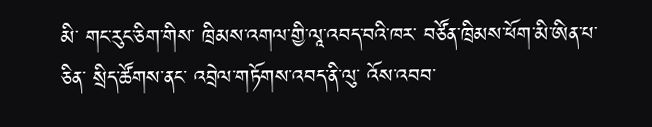མི་ གང་རུང་ཅིག་གིས་ ཁྲིམས་འགལ་གྱི་ལཱ་འབད་བའི་ཁར་ བཙོན་ཁྲིམས་ཕོག་མི་ཨིན་པ་ཅིན་ སྲིད་ཚོགས་ནང་ འབྲེལ་གཏོགས་འབད་ནི་ལུ་ འོས་འབབ་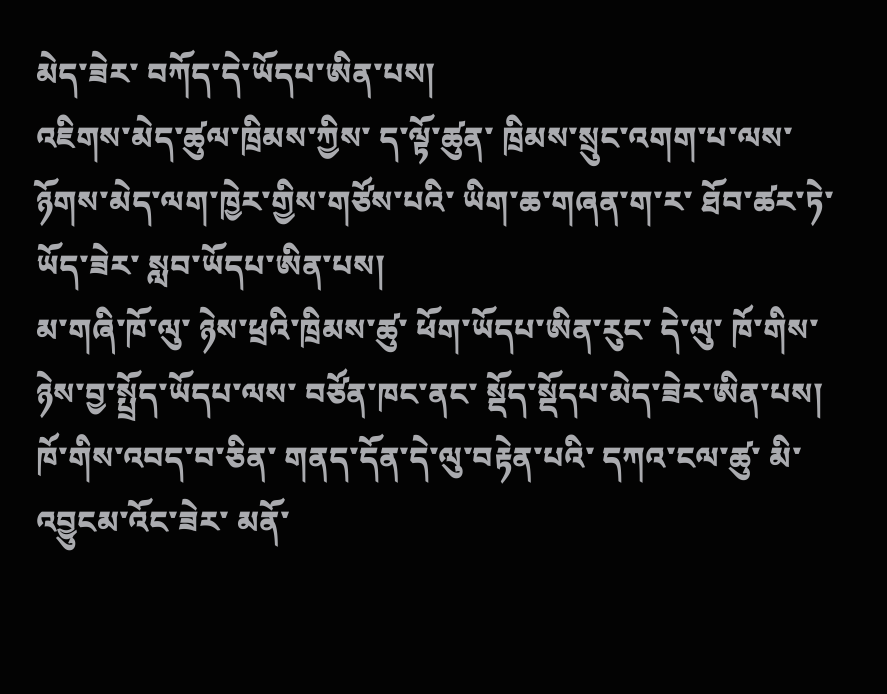མེད་ཟེར་ བཀོད་དེ་ཡོདཔ་ཨིན་པས།
འཇིགས་མེད་ཚུལ་ཁྲིམས་ཀྱིས་ ད་ལྟོ་ཚུན་ ཁྲིམས་སྲུང་འགག་པ་ལས་ ཉོགས་མེད་ལག་ཁྱེར་གྱིས་གཙོས་པའི་ ཡིག་ཆ་གཞན་ག་ར་ ཐོབ་ཚར་ཏེ་ཡོད་ཟེར་ སླབ་ཡོདཔ་ཨིན་པས།
མ་གཞི་ཁོ་ལུ་ ཉེས་ཕྲའི་ཁྲིམས་ཚུ་ ཕོག་ཡོདཔ་ཨིན་རུང་ དེ་ལུ་ ཁོ་གིས་ ཉེས་བྱ་སྤྲོད་ཡོདཔ་ལས་ བཙོན་ཁང་ནང་ སྡོད་སྡོདཔ་མེད་ཟེར་ཨིན་པས།
ཁོ་གིས་འབད་བ་ཅིན་ གནད་དོན་དེ་ལུ་བརྟེན་པའི་ དཀའ་ངལ་ཚུ་ མི་འབྱུངམ་འོང་ཟེར་ མནོ་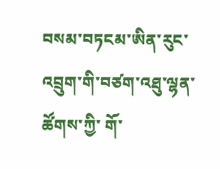བསམ་བཏངམ་ཨིན་རུང་ འབྲུག་གི་བཙག་འཐུ་ལྷན་ཚོགས་ཀྱི་ གོ་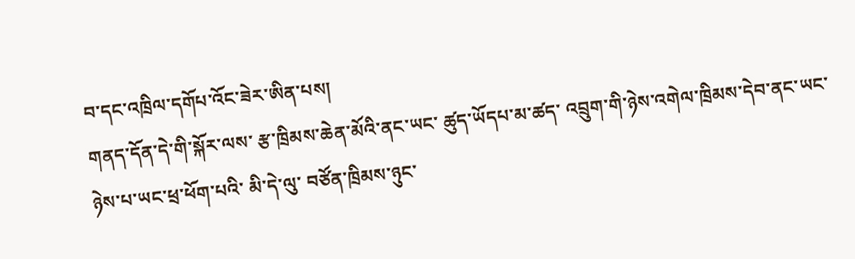བ་དང་འཁྲིལ་དགོཔ་འོང་ཟེར་ཨིན་པས།
གནད་དོན་དེ་གི་སྐོར་ལས་ རྩ་ཁྲིམས་ཆེན་མོའི་ནང་ཡང་ ཚུད་ཡོདཔ་མ་ཚད་ འབྲུག་གི་ཉེས་འགེལ་ཁྲིམས་དེབ་ནང་ཡང་ ཉེས་པ་ཡང་ཕྲ་ཕོག་པའི་ མི་དེ་ལུ་ བཙོན་ཁྲིམས་ཉུང་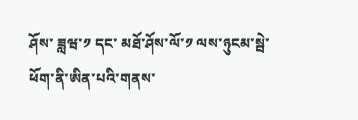ཤོས་ ཟླཝ་༡ དང་ མཐོ་ཤོས་ལོ་༡ ལས་ཉུངམ་སྦེ་ ཕོག་ནི་ཨིན་པའི་གནས་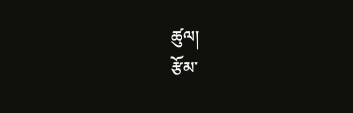ཚུལ།
རྩོམ་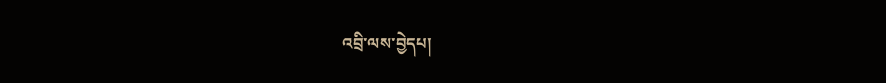འབྲི་ལས་བྱེདཔ།